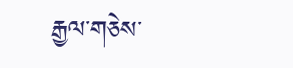རྒྱལ་གཅེས་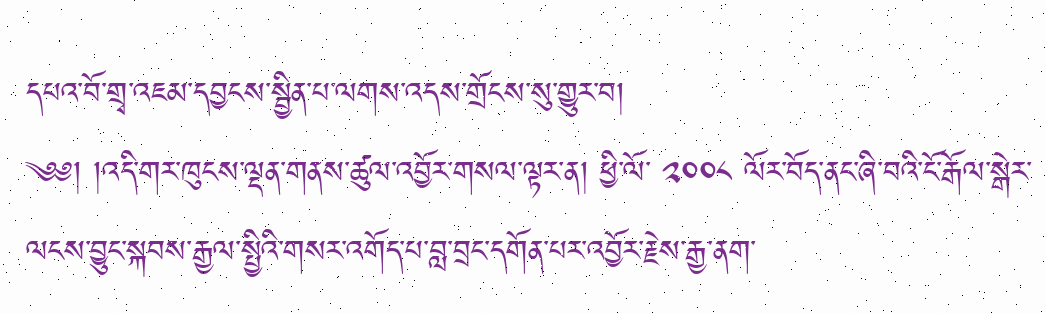དཔའ་བོ་གྲྭ་འཇམ་དབྱངས་སྦྱིན་པ་ལགས་འདས་གྲོངས་སུ་གྱུར་བ།
༄༅། །འདི་གར་ཁུངས་ལྡན་གནས་ཚུལ་འབྱོར་གསལ་ལྟར་ན། ཕྱི་ལོ་ ༢༠༠༨ ལོར་བོད་ནང་ཞི་བའི་ངོ་རྒོལ་སྒེར་ལངས་བྱུང་སྐབས་རྒྱལ་སྤྱིའི་གསར་འགོད་པ་བླ་བྲང་དགོན་པར་འབྱོར་རྗེས་རྒྱ་ནག་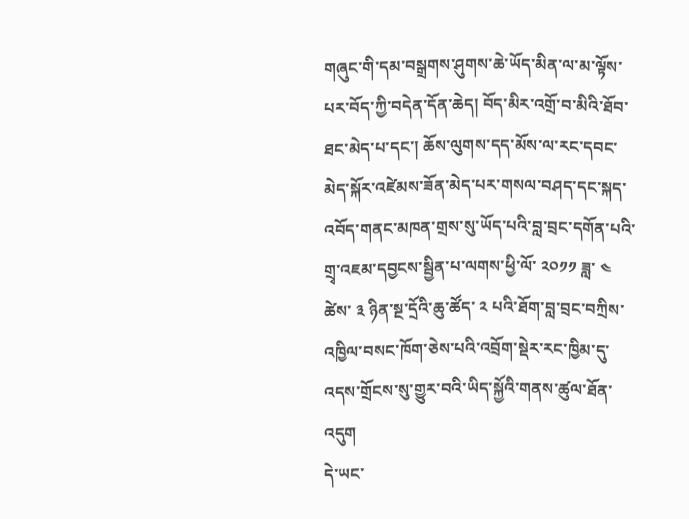གཞུང་གི་དམ་བསྒྲགས་ཤུགས་ཆེ་ཡོད་མིན་ལ་མ་ལྟོས་པར་བོད་ཀྱི་བདེན་དོན་ཆེད། བོད་མིར་འགྲོ་བ་མིའི་ཐོབ་ཐང་མེད་པ་དང་། ཆོས་ལུགས་དད་མོས་ལ་རང་དབང་མེད་སྐོར་འཛེམས་ཟོན་མེད་པར་གསལ་བཤད་དང་སྐད་འབོད་གནང་མཁན་གྲས་སུ་ཡོད་པའི་བླ་བྲང་དགོན་པའི་གྲྭ་འཇམ་དབྱངས་སྦྱིན་པ་ལགས་ཕྱི་ལོ་ ༢༠༡༡ ཟླ་ ༤ ཚེས་ ༣ ཉིན་སྔ་དྲོའི་ཆུ་ཚོད་ ༢ པའི་ཐོག་བླ་བྲང་བཀྲིས་འཁྱིལ་བསང་ཁོག་ཅེས་པའི་འབྲོག་སྡེར་རང་ཁྱིམ་དུ་འདས་གྲོངས་སུ་གྱུར་བའི་ཡིད་སྐྱོའི་གནས་ཚུལ་ཐོན་འདུག
དེ་ཡང་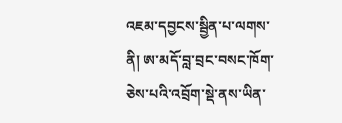འཇམ་དབྱངས་སྦྱིན་པ་ལགས་ནི། ཨ་མདོ་བླ་བྲང་བསང་ཁོག་ཅེས་པའི་འབྲོག་སྡེ་ནས་ཡིན་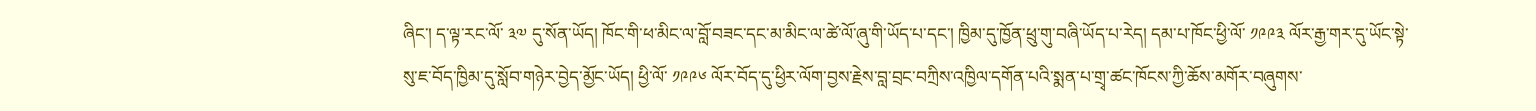ཞིང་། ད་ལྟ་རང་ལོ་ ༣༧ དུ་སོན་ཡོད། ཁོང་གི་ཕ་མིང་ལ་བློ་བཟང་དང་མ་མིང་ལ་ཚེ་ལོ་ཞུ་གི་ཡོད་པ་དང་། ཁྱིམ་དུ་ཁྱོན་ཕྲུ་གུ་བཞི་ཡོད་པ་རེད། དམ་པ་ཁོང་ཕྱི་ལོ་ ༡༩༩༣ ལོར་རྒྱ་གར་དུ་ཡོང་སྟེ་སུ་ཇ་བོད་ཁྱིམ་དུ་སློབ་གཉེར་བྱེད་མྱོང་ཡོད། ཕྱི་ལོ་ ༡༩༩༦ ལོར་བོད་དུ་ཕྱིར་ལོག་བྱས་རྗེས་བླ་བྲང་བཀྲིས་འཁྱིལ་དགོན་པའི་སྨན་པ་གྲྭ་ཚང་ཁོངས་ཀྱི་ཆོས་མགོར་བཞུགས་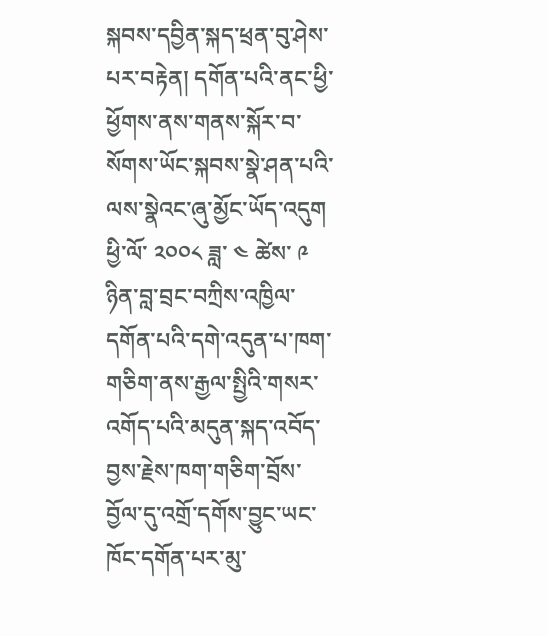སྐབས་དབྱིན་སྐད་ཕྲན་བུ་ཤེས་པར་བརྟེན། དགོན་པའི་ནང་ཕྱི་ཕྱོགས་ནས་གནས་སྐོར་བ་སོགས་ཡོང་སྐབས་སྣེ་ཤན་པའི་ལས་སྣེའང་ཞུ་མྱོང་ཡོད་འདུག ཕྱི་ལོ་ ༢༠༠༨ ཟླ་ ༤ ཚེས་ ༩ ཉིན་བླ་བྲང་བཀྲིས་འཁྱིལ་དགོན་པའི་དགེ་འདུན་པ་ཁག་གཅིག་ནས་རྒྱལ་སྤྱིའི་གསར་འགོད་པའི་མདུན་སྐད་འབོད་བྱས་རྗེས་ཁག་གཅིག་བྲོས་བྱོལ་དུ་འགྲོ་དགོས་བྱུང་ཡང་ཁོང་དགོན་པར་མུ་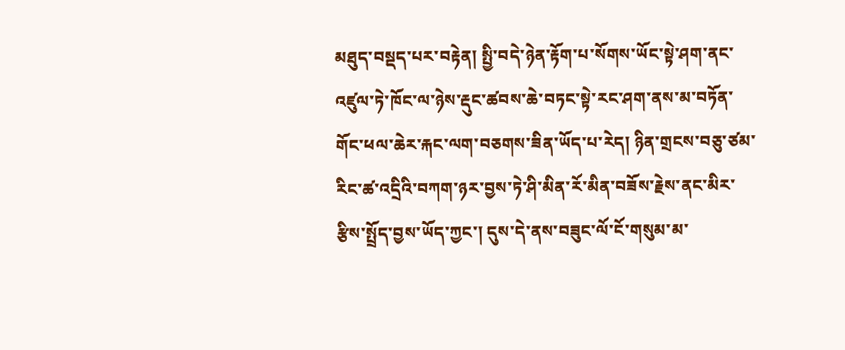མཐུད་བསྡད་པར་བརྟེན། སྤྱི་བདེ་ཉེན་རྟོག་པ་སོགས་ཡོང་སྟེ་ཤག་ནང་འཛུལ་ཏེ་ཁོང་ལ་ཉེས་རྡུང་ཚབས་ཆེ་བཏང་སྟེ་རང་ཤག་ནས་མ་བཏོན་གོང་ཕལ་ཆེར་རྐང་ལག་བཅགས་ཟིན་ཡོད་པ་རེད། ཉིན་གྲངས་བཅུ་ཙམ་རིང་ཚ་འདྲིའི་བཀག་ཉར་བྱས་ཏེ་ཤི་མིན་རོ་མིན་བཟོས་རྗེས་ནང་མིར་རྩིས་སྤྲོད་བྱས་ཡོད་ཀྱང་། དུས་དེ་ནས་བཟུང་ལོ་ངོ་གསུམ་མ་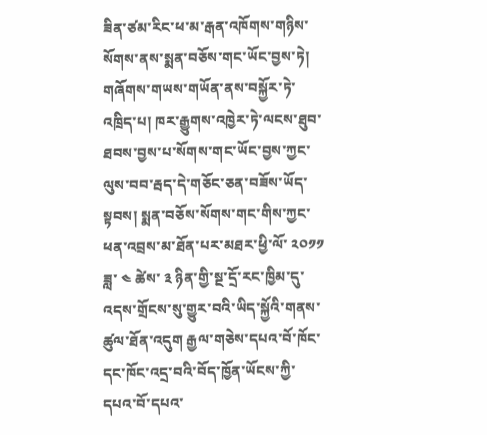ཟིན་ཙམ་རིང་ཕ་མ་རྒན་འཁོགས་གཉིས་སོགས་ནས་སྨན་བཅོས་གང་ཡོང་བྱས་ཏེ། གཞོགས་གཡས་གཡོན་ནས་བསྐྱོར་ཏེ་འཁྲིད་པ། ཁར་རྒྱུགས་འཁྱེར་ཏེ་ལངས་ཐུབ་ཐབས་བྱས་པ་སོགས་གང་ཡོང་བྱས་ཀྱང་ལུས་བབ་རྦད་དེ་གཅོང་ཅན་བཟོས་ཡོད་སྟབས། སྨན་བཅོས་སོགས་གང་གིས་ཀྱང་ཕན་འབྲས་མ་ཐོན་པར་མཐར་ཕྱི་ལོ་ ༢༠༡༡ ཟླ་ ༤ ཚེས་ ༣ ཉིན་གྱི་སྔ་དྲོ་རང་ཁྱིམ་དུ་འདས་གྲོངས་སུ་གྱུར་བའི་ཡིད་སྐྱོའི་གནས་ཚུལ་ཐོན་འདུག རྒྱལ་གཅེས་དཔའ་བོ་ཁོང་དང་ཁོང་འདྲ་བའི་བོད་ཁྱོན་ཡོངས་ཀྱི་དཔའ་བོ་དཔའ་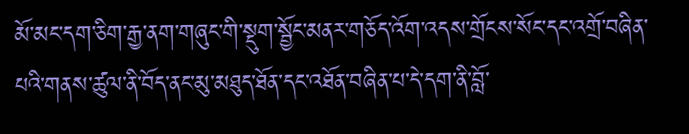མོ་མང་དག་ཅིག་རྒྱ་ནག་གཞུང་གི་སྡུག་སྦྱོང་མནར་གཅོད་འོག་འདས་གྲོངས་སོང་དང་འགྲོ་བཞིན་པའི་གནས་ཚུལ་ནི་བོད་ནང་མུ་མཐུད་ཐོན་དང་འཐོན་བཞིན་པ་དེ་དག་ནི་བློ་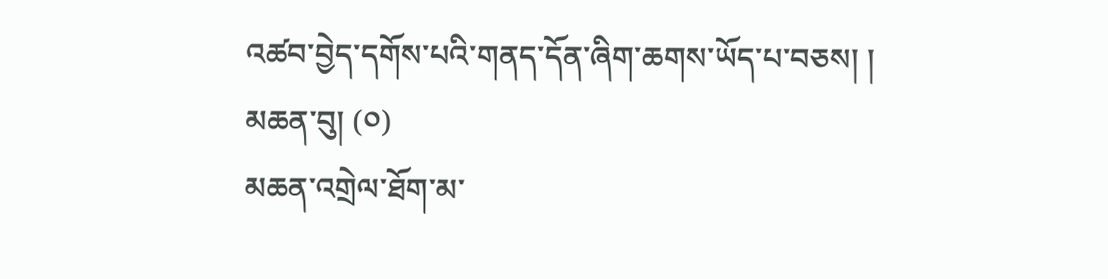འཚབ་བྱེད་དགོས་པའི་གནད་དོན་ཞིག་ཆགས་ཡོད་པ་བཅས། །
མཆན་བུ། (༠)
མཆན་འགྲེལ་ཐོག་མ་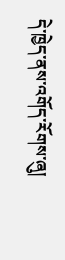དེ་ཁྱེད་ནས་འགོད་རོགས་ཞུ།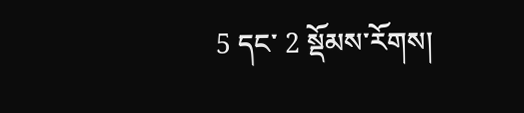5 དང་ 2 སྡོམས་རོགས།